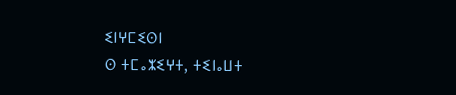ⵉⵏⵖⵎⵉⵙⵏ
ⵙ ⵜⵎⴰⵣⵉⵖⵜ, ⵜⵉⵏⴰⵡⵜ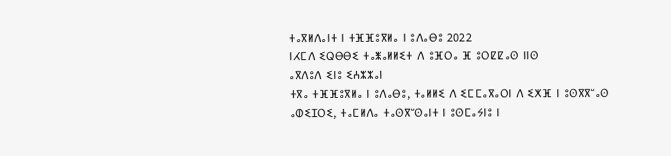ⵜⴰⴳⵍⴷⴰⵏⵜ ⵏ ⵜⴼⴼⵓⴳⵍⴰ ⵏ ⵓⴷⴰⴱⵓ 2022
ⵏⵃⵎⴷ ⵉⵕⴱⴱⵉ ⵜⴰⵥⴰⵍⵍⵉⵜ ⴷ ⵓⴼⵔⴰ ⴼ ⵓⵔⵇⵇⴰⵙ ⵏⵏⵙ
ⴰⴳⴷⵓⴷ ⵉⵏⵓ ⵉⵄⵣⵣⴰⵏ
ⵜⴳⴰ ⵜⴼⴼⵓⴳⵍⴰ ⵏ ⵓⴷⴰⴱⵓ, ⵜⴰⵍⵍⵉ ⴷ ⵉⵎⵎⴰⴳⴰⵔⵏ ⴷ ⵉⵅⴼ ⵏ ⵓⵙⴳⴳⵯⴰⵙ ⴰⵀⵉⵊⵔⵉ, ⵜⴰⵎⵍⴷⴰ ⵜⴰⵙⴳⵯⵙⴰⵏⵜ ⵏ ⵓⵙⵎⴰⵢⵏⵓ ⵏ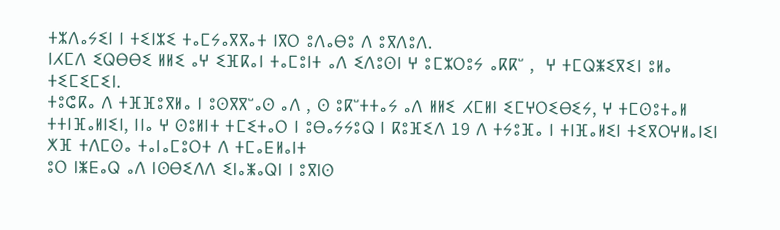ⵜⵣⴷⴰⵢⵉⵏ ⵏ ⵜⵉⵏⵣⵉ ⵜⴰⵎⵢⴰⴳⴳⴰⵜ ⵏⴳⵔ ⵓⴷⴰⴱⵓ ⴷ ⵓⴳⴷⵓⴷ.
ⵏⵃⵎⴷ ⵉⵕⴱⴱⵉ ⵍⵍⵉ ⴰⵖ ⵉⴼⴽⴰⵏ ⵜⴰⵎⵓⵏⵜ ⴰⴷ ⵉⴷⵓⵙⵏ ⵖ ⵓⵎⵣⵔⵓⵢ ⴰⴽⴽⵯ ,  ⵖ ⵜⵎⵕⵥⵉⴳⵉⵏ ⵓⵍⴰ ⵜⵉⵎⵉⵎⵉⵏ.
ⵜⵓⵛⴽⴰ ⴷ ⵜⴼⴼⵓⴳⵍⴰ ⵏ ⵓⵙⴳⴳⵯⴰⵙ ⴰⴷ , ⵙ ⵓⴽⵯⵜⵜⴰⵢ ⴰⴷ ⵍⵍⵉ ⵃⵎⵍⵏ ⵉⵎⵖⵔⵉⴱⵉⵢ, ⵖ ⵜⵎⵙⵓⵜⴰⵍ ⵜⵜⵏⴼⴰⵍⵏⵉⵏ, ⵏⵏⴰ ⵖ ⵙⵓⵍⵏⵜ ⵜⵎⵉⵜⴰⵔ ⵏ ⵓⴱⴰⵢⵢⵓⵕ ⵏ ⴽⵓⴼⵉⴷ 19 ⴷ ⵜⵢⵓⴼⴰ ⵏ ⵜⵏⴼⴰⵍⵉⵏ ⵜⵉⴳⵔⵖⵍⴰⵏⵉⵏ ⵅⴼ ⵜⴷⵎⵙⴰ ⵜⴰⵏⴰⵎⵓⵔⵜ ⴷ ⵜⵎⴰⴹⵍⴰⵏⵜ
ⵓⵔ ⵏⵥⴹⴰⵕ ⴰⴷ ⵏⵙⴱⵉⴷⴷ ⵉⵏⴰⵥⴰⵕⵏ ⵏ ⵓⴳⵏⵙ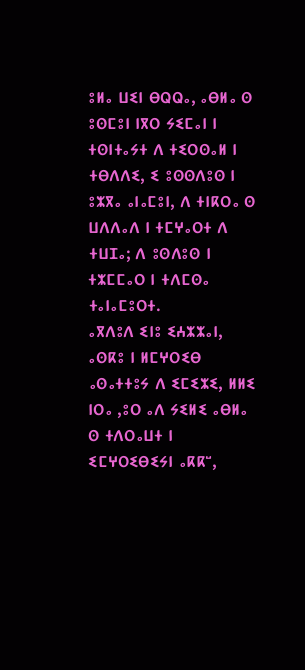ⵓⵍⴰ ⵡⵉⵏ ⴱⵕⵕⴰ, ⴰⴱⵍⴰ ⵙ ⵓⵙⵎⵓⵏ ⵏⴳⵔ ⵢⵉⵎⴰⵏ ⵏ ⵜⵙⵏⵜⴰⵢⵜ ⴷ ⵜⵉⵔⵙⴰⵍ ⵏ ⵜⴱⴷⴷⵉ, ⵉ ⵓⵙⵙⴷⵓⵙ ⵏ ⵓⵣⴳⴰ ⴰⵏⴰⵎⵓⵏ, ⴷ ⵜⵏⴽⵔⴰ ⵙ ⵡⴷⴷⴰⴷ ⵏ ⵜⵎⵖⴰⵔⵜ ⴷ ⵜⵡⵊⴰ; ⴷ ⵓⵙⴷⵓⵙ ⵏ ⵜⵣⵎⵎⴰⵔ ⵏ ⵜⴷⵎⵙⴰ ⵜⴰⵏⴰⵎⵓⵔⵜ.
ⴰⴳⴷⵓⴷ ⵉⵏⵓ ⵉⵄⵣⵣⴰⵏ,
ⴰⵙⴽⵓ ⵏ ⵍⵎⵖⵔⵉⴱ ⴰⵙⴰⵜⵜⵓⵢ ⴷ ⵉⵎⵉⵣⵉ, ⵍⵍⵉ ⵏⵔⴰ ,ⵓⵔ ⴰⴷ ⵢⵉⵍⵉ ⴰⴱⵍⴰ ⵙ ⵜⴷⵔⴰⵡⵜ ⵏ ⵉⵎⵖⵔⵉⴱⵉⵢⵏ ⴰⴽⴽⵯ,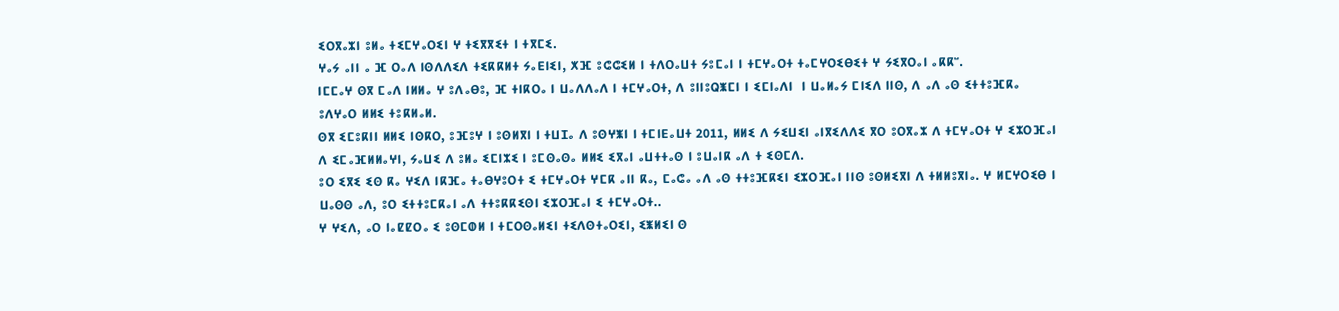ⵉⵔⴳⴰⵣⵏ ⵓⵍⴰ ⵜⵉⵎⵖⴰⵔⵉⵏ ⵖ ⵜⵉⴳⴳⵉⵜ ⵏ ⵜⴳⵎⵉ.
ⵖⴰⵢ ⴰⵏⵏ ⴰ ⴼ ⵔⴰⴷ ⵏⵙⴷⴷⵉⴷ ⵜⵉⴽⴽⵍⵜ ⵢⴰⴹⵏⵉⵏ, ⵅⴼ ⵓⵛⵛⵉⵍ ⵏ ⵜⴷⵔⴰⵡⵜ ⵢⵓⵎⴰⵏ ⵏ ⵜⵎⵖⴰⵔⵜ ⵜⴰⵎⵖⵔⵉⴱⵉⵜ ⵖ ⵢⵉⴳⵔⴰⵏ ⴰⴽⴽⵯ.
ⵏⵎⵎⴰⵖ ⵙⴳ ⵎⴰⴷ ⵏⵍⵍⴰ ⵖ ⵓⴷⴰⴱⵓ, ⴼ ⵜⵏⴽⵔⴰ ⵏ ⵡⴰⴷⴷⴰⴷ ⵏ ⵜⵎⵖⴰⵔⵜ, ⴷ ⵓⵏⵏⵓⵕⵥⵎⵏ ⵏ ⵉⵎⵏⴰⴷⵏ  ⵏ ⵡⴰⵍⴰⵢ ⵎⵏⵉⴷ ⵏⵏⵙ, ⴷ ⴰⴷ ⴰⵙ ⵉⵜⵜⵓⴼⴽⴰ ⵓⴷⵖⴰⵔ ⵍⵍⵉ ⵜⵓⴽⵍⴰⵍ.
ⵙⴳ ⵉⵎⵓⴽⵏⵏ ⵍⵍⵉ ⵏⵙⴽⵔ, ⵓⴼⵓⵖ ⵏ ⵓⵙⵍⴳⵏ ⵏ ⵜⵡⵊⴰ ⴷ ⵓⵙⵖⵥⵏ ⵏ ⵜⵎⵏⴹⴰⵡⵜ 2011, ⵍⵍⵉ ⴷ ⵢⵉⵡⵉⵏ ⴰⵏⴳⵉⴷⴷⵉ ⴳⵔ ⵓⵔⴳⴰⵣ ⴷ ⵜⵎⵖⴰⵔⵜ ⵖ ⵉⵣⵔⴼⴰⵏ ⴷ ⵉⵎⴰⴼⵍⵍⴰⵖⵏ, ⵢⴰⵡⵉ ⴷ ⵓⵍⴰ ⵉⵎⵏⵣⵉ ⵏ ⵓⵎⵙⴰⵙⴰ ⵍⵍⵉ ⵉⴳⴰⵏ ⴰⵡⵜⵜⴰⵙ ⵏ ⵓⵡⴰⵏⴽ ⴰⴷ ⵜ ⵉⵙⵎⴷ.
ⵓⵔ ⵉⴳⵉ ⵉⵙ ⴽⴰ ⵖⵉⴷ ⵏⴽⴼⴰ ⵜⴰⴱⵖⵓⵔⵜ ⵉ ⵜⵎⵖⴰⵔⵜ ⵖⵎⴽ ⴰⵏⵏ ⴽⴰ, ⵎⴰⵛⴰ ⴰⴷ ⴰⵙ ⵜⵜⵓⴼⴽⵉⵏ ⵉⵣⵔⴼⴰⵏ ⵏⵏⵙ ⵓⵙⵍⵉⴳⵏ ⴷ ⵜⵍⵍⵓⴳⵏⴰ. ⵖ ⵍⵎⵖⵔⵉⴱ ⵏ ⵡⴰⵙⵙ ⴰⴷ, ⵓⵔ ⵉⵜⵜⵓⵎⴽⴰⵏ ⴰⴷ ⵜⵜⵓⴽⴽⵉⵙⵏ ⵉⵣⵔⴼⴰⵏ ⵉ ⵜⵎⵖⴰⵔⵜ..
ⵖ ⵖⵉⴷ, ⴰⵔ ⵏⴰⵇⵇⵔⴰ ⵉ ⵓⵙⵎⵀⵍ ⵏ ⵜⵎⵔⵙⴰⵍⵉⵏ ⵜⵉⴷⵙⵜⴰⵔⵉⵏ, ⵉⵥⵍⵉⵏ ⵙ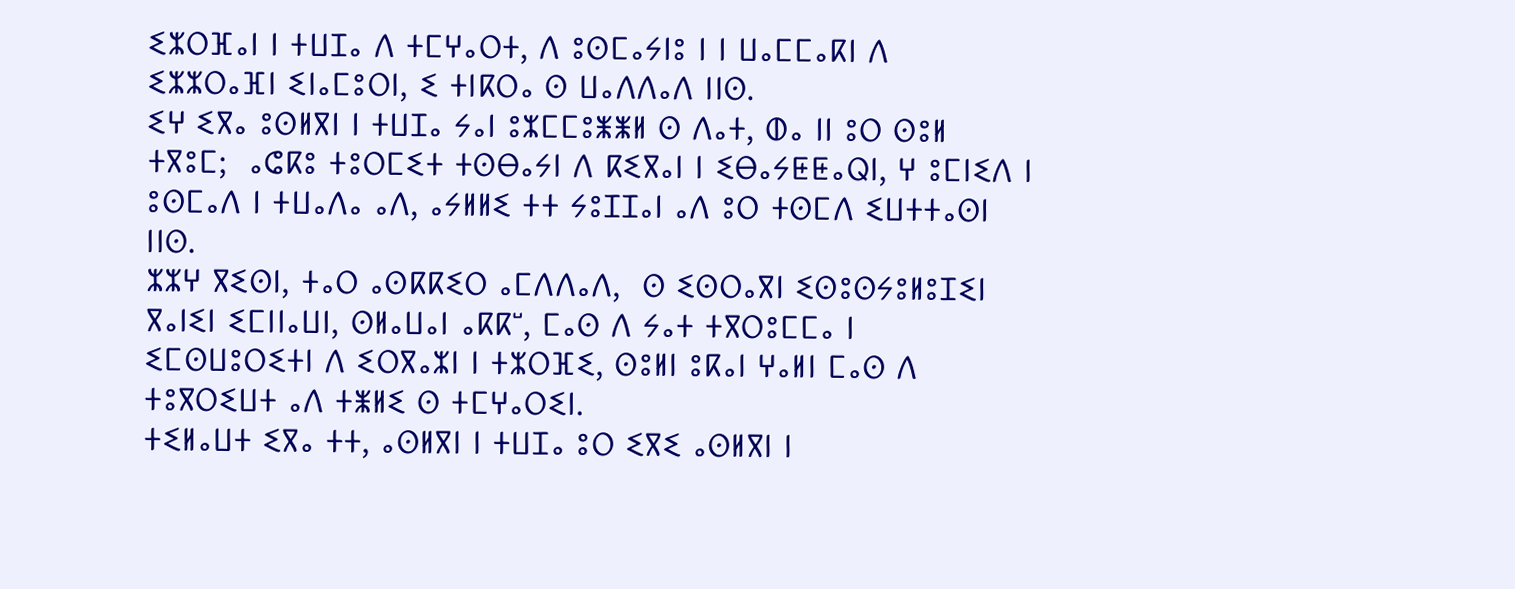ⵉⵣⵔⴼⴰⵏ ⵏ ⵜⵡⵊⴰ ⴷ ⵜⵎⵖⴰⵔⵜ, ⴷ ⵓⵙⵎⴰⵢⵏⵓ ⵏ ⵏ ⵡⴰⵎⵎⴰⴽⵏ ⴷ  ⵉⵣⵣⵔⴰⴼⵏ ⵉⵏⴰⵎⵓⵔⵏ, ⵉ ⵜⵏⴽⵔⴰ ⵙ ⵡⴰⴷⴷⴰⴷ ⵏⵏⵙ.
ⵉⵖ ⵉⴳⴰ ⵓⵙⵍⴳⵏ ⵏ ⵜⵡⵊⴰ ⵢⴰⵏ ⵓⵣⵎⵎⵓⵥⵥⵍ ⵙ ⴷⴰⵜ, ⵀⴰ ⵏⵏ ⵓⵔ ⵙⵓⵍ ⵜⴳⵓⵎ;  ⴰⵛⴽⵓ ⵜⵓⵔⵎⵉⵜ ⵜⵙⴱⴰⵢⵏ ⴷ ⴽⵉⴳⴰⵏ ⵏ ⵉⴱⴰⵢⵟⵟⴰⵕⵏ, ⵖ ⵓⵎⵏⵉⴷ ⵏ ⵓⵙⵎⴰⴷ ⵏ ⵜⵡⴰⴷⴰ ⴰⴷ, ⴰⵢⵍⵍⵉ ⵜⵜ ⵢⵓⵊⵊⴰⵏ ⴰⴷ ⵓⵔ ⵜⵙⵎⴷ ⵉⵡⵜⵜⴰⵙⵏ ⵏⵏⵙ.
ⵣⵣⵖ ⴳⵉⵙⵏ, ⵜⴰⵔ ⴰⵙⴽⴽⵉⵔ ⴰⵎⴷⴷⴰⴷ,  ⵙ ⵉⵙⵔⴰⴳⵏ ⵉⵙⵓⵙⵢⵓⵍⵓⵊⵉⵏ ⴳⴰⵏⵉⵏ ⵉⵎⵏⵏⴰⵡⵏ, ⵙⵍⴰⵡⴰⵏ ⴰⴽⴽⵯ, ⵎⴰⵙ ⴷ ⵢⴰⵜ ⵜⴳⵔⵓⵎⵎⴰ ⵏ ⵉⵎⵙⵡⵓⵔⵉⵜⵏ ⴷ ⵉⵔⴳⴰⵣⵏ ⵏ ⵜⵣⵔⴼⵉ, ⵙⵓⵍⵏ ⵓⴽⴰⵏ ⵖⴰⵍⵏ ⵎⴰⵙ ⴷ ⵜⵓⴳⵔⵉⵡⵜ ⴰⴷ ⵜⵥⵍⵉ ⵙ ⵜⵎⵖⴰⵔⵉⵏ.
ⵜⵉⵍⴰⵡⵜ ⵉⴳⴰ ⵜⵜ, ⴰⵙⵍⴳⵏ ⵏ ⵜⵡⵊⴰ ⵓⵔ ⵉⴳⵉ ⴰⵙⵍⴳⵏ ⵏ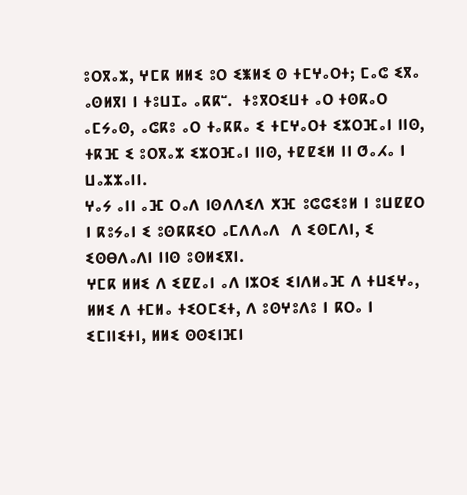ⵓⵔⴳⴰⵣ, ⵖⵎⴽ ⵍⵍⵉ ⵓⵔ ⵉⵥⵍⵉ ⵙ ⵜⵎⵖⴰⵔⵜ; ⵎⴰⵛ ⵉⴳⴰ ⴰⵙⵍⴳⵏ ⵏ ⵜⵓⵡⵊⴰ ⴰⴽⴽⵯ.  ⵜⵓⴳⵔⵉⵡⵜ ⴰⵔ ⵜⵙⴽⴰⵔ ⴰⵎⵢⴰⵙ, ⴰⵛⴽⵓ ⴰⵔ ⵜⴰⴽⴽⴰ ⵉ ⵜⵎⵖⴰⵔⵜ ⵉⵣⵔⴼⴰⵏ ⵏⵏⵙ, ⵜⴽⴼ ⵉ ⵓⵔⴳⴰⵣ ⵉⵣⵔⴼⴰⵏ ⵏⵏⵙ, ⵜⵇⵇⵉⵍ ⵏⵏ ⵚⴰⵃⴰ ⵏ ⵡⴰⵣⵣⴰⵏⵏ.
ⵖⴰⵢ ⴰⵏⵏ ⴰⴼ ⵔⴰⴷ ⵏⵙⴷⴷⵉⴷ ⵅⴼ ⵓⵛⵛⵉⵓⵍ ⵏ ⵓⵡⵇⵇⵔ ⵏ ⴽⵓⵢⴰⵏ ⵉ ⵓⵙⴽⴽⵉⵔ ⴰⵎⴷⴷⴰⴷ  ⴷ ⵉⵙⵎⴷⵏ, ⵉ ⵉⵙⴱⴷⴰⴷⵏ ⵏⵏⵙ ⵓⵙⵍⵉⴳⵏ.
ⵖⵎⴽ ⵍⵍⵉ ⴷ ⵉⵇⵇⴰⵏ ⴰⴷ ⵏⵣⵔⵉ ⵉⵏⴷⵍⴰⴼ ⴷ ⵜⵡⵉⵖⴰ, ⵍⵍⵉ ⴷ ⵜⵎⵍⴰ ⵜⵉⵔⵎⵉⵜ, ⴷ ⵓⵙⵖⵓⴷⵓ ⵏ ⴽⵔⴰ ⵏ ⵉⵎⵏⵏⵉⵜⵏ, ⵍⵍⵉ ⵙⵙⵉⵏⴼⵏ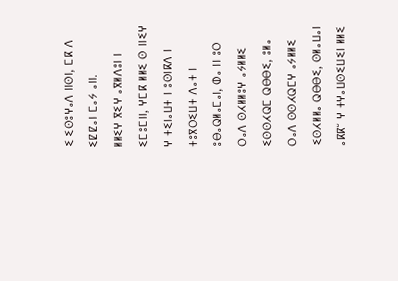ⵉ ⵉⵙⵓⵖⴰⴷ ⵏⵏⵙⵏ, ⵎⴽ ⴷ ⵉⵇⵇⴰⵏ ⵎⴰⵢ ⴰⵏⵏ.
ⵍⵍⵉⵖ ⴳⵉⵖ ⴰⴳⵍⴷⵓⵏ ⵏ ⵉⵎⵓⵎⵏⵏ, ⵖⵎⴽ ⵍⵍⵉ ⵙ ⵏⵏⵉⵖ ⵖ ⵜⵉⵏⴰⵡⵜ ⵏ ⵓⵙⵏⴽⴷ ⵏ ⵜⵓⴳⵔⵉⵡⵜ ⴷⴰⵜ ⵏ ⵓⴱⴰⵕⵍⴰⵎⴰⵏ, ⵀⴰ ⵏⵏ ⵓⵔ ⵔⴰⴷ ⵙⵃⵍⵍⵓⵖ ⴰⵢⵍⵍⵉ ⵉⵙⵙⵃⵕⵎ ⵕⴱⴱⵉ, ⵓⵍⴰ ⵔⴰⴷ ⵙⵙⵃⵕⵎⵖ ⴰⵢⵍⵍⵉ ⵉⵙⵃⵍⵍⴰ ⵕⴱⴱⵉ, ⵙⵍⴰⵡⴰⵏ ⴰⴽⴽⵯ ⵖ ⵜⵖⴰⵡⵙⵉⵡⵉⵏ ⵍⵍⵉ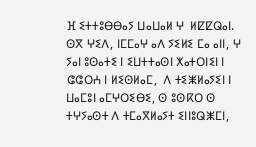ⴼ ⵉⵜⵜⵓⴱⴱⴰⵢ ⵡⴰⵡⴰⵍ ⵖ  ⵍⵇⵇⵕⴰⵏ.
ⵙⴳ ⵖⵉⴷ, ⵏⵎⵎⴰⵖ ⴰⴷ ⵢⵉⵍⵉ ⵎⴰ ⴰⵏⵏ, ⵖ ⵢⴰⵏ ⵓⵙⴰⵜⵉ ⵏ ⵉⵡⵜⵜⴰⵙⵏ ⵅⴰⵜⵔⵏⵉⵏ ⵏ ⵛⵛⵔⵄ ⵏ ⵍⵉⵙⵍⴰⵎ,  ⴷ ⵜⵉⵥⵍⴰⵢⵉⵏ ⵏ ⵡⴰⵎⵓⵏ ⴰⵎⵖⵔⵉⴱⵉ, ⵙ ⵓⵙⴽⵔ ⵙ ⵜⵖⵢⴰⵙⵜ ⴷ ⵜⵎⴰⴳⵍⴰⵢⵜ ⵉⵏⵏⵓⵕⵥⵎⵏ,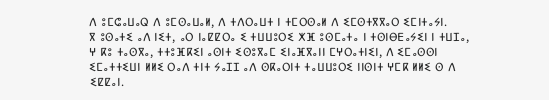ⴷ ⵓⵎⵛⴰⵡⴰⵕ ⴷ ⵓⵎⵙⴰⵡⴰⵍ, ⴷ ⵜⴷⵔⴰⵡⵜ ⵏ ⵜⵎⵔⵙⴰⵍ ⴷ ⵉⵎⵙⵜⴳⴳⴰⵔ ⵉⵎⵏⵜⴰⵢⵏ.
ⴳ ⵓⵙⴰⵜⵉ ⴰⴷ ⵏⵉⵜ, ⴰⵔ ⵏⴰⵇⵇⵔⴰ ⵉ ⵜⵡⵡⵓⵔⵉ ⵅⴼ ⵓⵙⵎⴰⵜⴰ ⵏ ⵜⵙⵏⴱⴹⴰⵢⵉⵏ ⵏ ⵜⵡⵊⴰ, ⵖ ⴽⵓ ⵜⴰⵙⴳⴰ, ⵜⵜⵓⴼⴽⵉⵏ ⴰⵙⵏⵜ ⵉⵙⵓⴳⴰⵎ ⵉⵏⴰⴼⴳⴰⵏⵏ ⵎⵖⵔⴰⵜⵏⵉⵏ, ⴷ ⵉⵎⴰⵙⵙⵏ ⵉⵎⴰⵜⵜⵉⵡⵏ ⵍⵍⵉ ⵔⴰⴷ ⵜⵏⵜ ⵢⴰⵊⵊ ⴰⴷ ⵙⴽⴰⵔⵏⵜ ⵜⴰⵡⵡⵓⵔⵉ ⵏⵏⵙⵏⵜ ⵖⵎⴽ ⵍⵍⵉ ⵙ ⴷ ⵉⵇⵇⴰⵏ.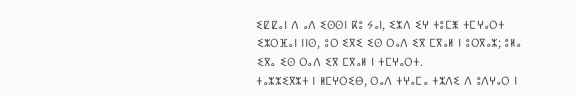ⵉⵇⵇⴰⵏ ⴷ ⴰⴷ ⵉⵙⵙⵏ ⴽⵓ ⵢⴰⵏ, ⵉⵣⴷ ⵉⵖ ⵜⵓⵎⵥ ⵜⵎⵖⴰⵔⵜ ⵉⵣⵔⴼⴰⵏ ⵏⵏⵙ, ⵓⵔ ⵉⴳⵉ ⵉⵙ ⵔⴰⴷ ⵉⴳ ⵎⴳⴰⵍ ⵏ ⵓⵔⴳⴰⵣ; ⵓⵍⴰ ⵉⴳⴰ ⵉⵙ ⵔⴰⴷ ⵉⴳ ⵎⴳⴰⵍ ⵏ ⵜⵎⵖⴰⵔⵜ.
ⵜⴰⵣⵣⵉⴳⵣⵜ ⵏ ⵍⵎⵖⵔⵉⴱ, ⵔⴰⴷ ⵜⵖⴰⵎⴰ ⵜⵣⴷⵉ ⴷ ⵓⴷⵖⴰⵔ ⵏ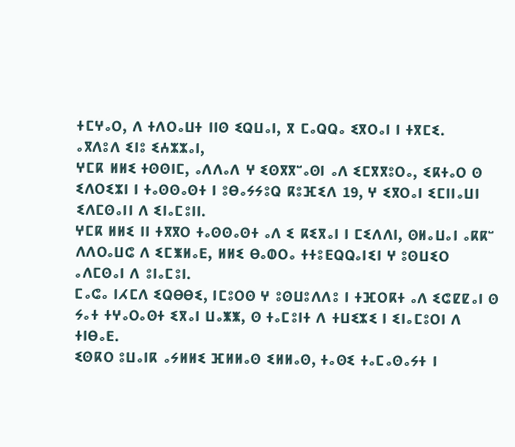ⵜⵎⵖⴰⵔ, ⴷ ⵜⴷⵔⴰⵡⵜ ⵏⵏⵙ ⵉⵕⵡⴰⵏ, ⴳ ⵎⴰⵕⵕⴰ ⵉⴳⵔⴰⵏ ⵏ ⵜⴳⵎⵉ.
ⴰⴳⴷⵓⴷ ⵉⵏⵓ ⵉⵄⵣⵣⴰⵏ,
ⵖⵎⴽ ⵍⵍⵉ ⵜⵙⵙⵏⵎ, ⴰⴷⴷⴰⴷ ⵖ ⵉⵙⴳⴳⵯⴰⵙⵏ ⴰⴷ ⵉⵎⴳⴳⵓⵔⴰ, ⵉⴽⵜⴰⵔ ⵙ ⵉⴷⵔⵉⵣⵏ ⵏ ⵜⴰⵙⵙⴰⵙⵜ ⵏ ⵓⴱⴰⵢⵢⵓⵕ ⴽⵓⴼⵉⴷ 19, ⵖ ⵉⴳⵔⴰⵏ ⵉⵎⵏⵏⴰⵡⵏ ⵉⴷⵎⵙⴰⵏⵏ ⴷ ⵉⵏⴰⵎⵓⵏⵏ.
ⵖⵎⴽ ⵍⵍⵉ ⵏⵏ ⵜⴳⴳⵔ ⵜⴰⵙⵙⴰⵙⵜ ⴰⴷ ⵉ ⴽⵉⴳⴰⵏ ⵏ ⵎⵉⴷⴷⵏ, ⵙⵍⴰⵡⴰⵏ ⴰⴽⴽⵯ ⴷⴷⵔⴰⵡⵛ ⴷ ⵉⵎⵥⵍⴰⴹ, ⵍⵍⵉ ⴱⴰⵀⵔⴰ ⵜⵜⵓⴹⵕⵕⴰⵏⵉⵏ ⵖ ⵓⵙⵡⵉⵔ ⴰⴷⵎⵙⴰⵏ ⴷ ⵓⵏⴰⵎⵓⵏ.
ⵎⴰⵛⴰ ⵏⵃⵎⴷ ⵉⵕⴱⴱⵉ, ⵏⵎⵓⵔⵙ ⵖ ⵓⵙⵡⵓⴷⴷⵓ ⵏ ⵜⴼⵔⴽⵜ ⴰⴷ ⵉⵛⵇⵇⴰⵏ ⵙ ⵢⴰⵜ ⵜⵖⴰⵔⴰⵙⵜ ⵉⴳⴰⵏ ⵡⴰⵥⵥ, ⵙ ⵜⴰⵎⵓⵏⵜ ⴷ ⵜⵡⵉⵣⵉ ⵏ ⵉⵏⴰⵎⵓⵔⵏ ⴷ ⵜⵏⴱⴰⴹ.
ⵉⵙⴽⵔ ⵓⵡⴰⵏⴽ ⴰⵢⵍⵍⵉ ⴼⵍⵍⴰⵙ ⵉⵍⵍⴰⵙ, ⵜⴰⵙⵉ ⵜⴰⵎⴰⵙⴰⵢⵜ ⵏ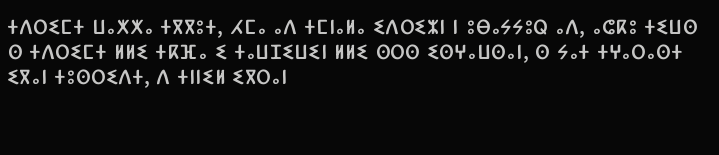ⵜⴷⵔⵉⵎⵜ ⵡⴰⵅⵅⴰ ⵜⴳⴳⵓⵜ, ⵃⵎⴰ ⴰⴷ ⵜⵎⵏⴰⵍⴰ ⵉⴷⵔⵉⵣⵏ ⵏ ⵓⴱⴰⵢⵢⵓⵕ ⴰⴷ, ⴰⵛⴽⵓ ⵜⵉⵡⵙ ⵙ ⵜⴷⵔⵉⵎⵜ ⵍⵍⵉ ⵜⴽⴼⴰ ⵉ ⵜⴰⵡⵊⵉⵡⵉⵏ ⵍⵍⵉ ⵙⵔⵙ ⵉⵙⵖⴰⵡⵙⴰⵏ, ⵙ ⵢⴰⵜ ⵜⵖⴰⵔⴰⵙⵜ ⵉⴳⴰⵏ ⵜⵓⵙⵔⵉⴷⵜ, ⴷ ⵜⵏⵏⵉⵍ ⵉⴳⵔⴰⵏ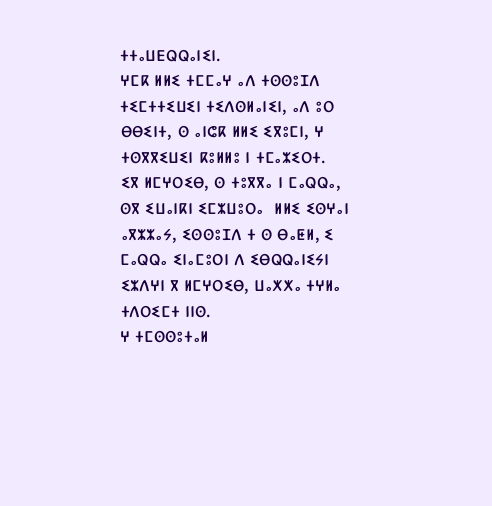ⵜⵜⴰⵡⴹⵕⵕⴰⵏⵉⵏ.
ⵖⵎⴽ ⵍⵍⵉ ⵜⵎⵎⴰⵖ ⴰⴷ ⵜⵙⵙⵓⵊⴷ ⵜⵉⵎⵜⵜⵉⵡⵉⵏ ⵜⵉⴷⵙⵍⴰⵏⵉⵏ, ⴰⴷ ⵓⵔ ⴱⴱⵉⵏⵜ, ⵙ ⴰⵏⵛⴽ ⵍⵍⵉ ⵉⴳⵓⵎⵏ, ⵖ ⵜⵙⴳⴳⵉⵡⵉⵏ ⴽⵓⵍⵍⵓ ⵏ ⵜⵎⴰⵣⵉⵔⵜ.
ⵉⴳ ⵍⵎⵖⵔⵉⴱ, ⵙ ⵜⵓⴳⴳⴰ ⵏ ⵎⴰⵕⵕⴰ, ⵙⴳ ⵉⵡⴰⵏⴽⵏ ⵉⵎⵣⵡⵓⵔⴰ  ⵍⵍⵉ ⵉⵙⵖⴰⵏ ⴰⴳⵣⵣⴰⵢ, ⵉⵙⵙⵓⵊⴷ ⵜ ⵙ ⴱⴰⵟⵍ, ⵉ ⵎⴰⵕⵕⴰ ⵉⵏⴰⵎⵓⵔⵏ ⴷ ⵉⴱⵕⵕⴰⵏⵉⵢⵏ ⵉⵣⴷⵖⵏ ⴳ ⵍⵎⵖⵔⵉⴱ, ⵡⴰⵅⵅⴰ ⵜⵖⵍⴰ ⵜⴷⵔⵉⵎⵜ ⵏⵏⵙ.
ⵖ ⵜⵎⵙⵙⵓⵜⴰⵍ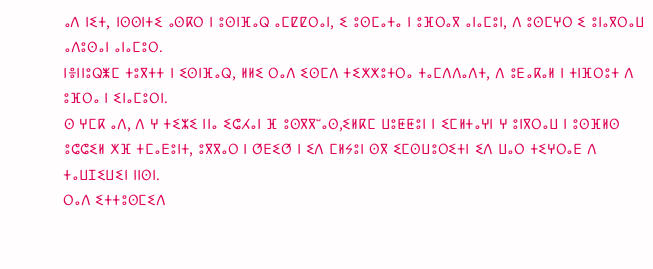ⴰⴷ ⵏⵉⵜ, ⵏⵙⵙⵏⵜⵉ ⴰⵙⴽⵔ ⵏ ⵓⵙⵏⴼⴰⵕ ⴰⵎⵇⵇⵔⴰⵏ, ⵉ ⵓⵙⵎⴰⵜⴰ ⵏ ⵓⴼⵔⴰⴳ ⴰⵏⴰⵎⵓⵏ, ⴷ ⵓⵙⵎⵖⵔ ⵉ ⵓⵏⴰⴳⵔⴰⵡ ⴰⴷⵓⵙⴰⵏ ⴰⵏⴰⵎⵓⵔ.
ⵏⴻⵏⵏⵓⵕⵥⵎ ⵜⵓⴳⵜⵜ ⵏ ⵉⵙⵏⴼⴰⵕ, ⵍⵍⵉ ⵔⴰⴷ ⵉⵙⵎⴷ ⵜⵉⵅⵅⵓⵜⵔⴰ ⵜⴰⵎⴷⴷⴰⴷⵜ, ⴷ ⵓⴹⴰⴽⴰⵍ ⵏ ⵜⵏⴼⵔⵓⵜ ⴷ ⵓⴼⵔⴰ ⵏ ⵉⵏⴰⵎⵓⵔⵏ.
ⵙ ⵖⵎⴽ ⴰⴷ, ⴷ ⵖ ⵜⵉⵣⵉ ⵏⵏⴰ ⵉⵛⵃⴰⵏ ⴼ ⵓⵙⴳⴳⵯⴰⵙ,ⵉⵍⴽⵎ ⵡⵓⵟⵟⵓⵏ ⵏ ⵉⵎⵍⵜⴰⵖⵏ ⵖ ⵓⵏⴳⵔⴰⵡ ⵏ ⵓⵙⴼⵍⵙ ⵓⵛⵛⵉⵍ ⵅⴼ ⵜⵎⴰⴹⵓⵏⵜ, ⵓⴳⴳⴰⵔ ⵏ ⵚⴹⵉⵚ ⵏ ⵉⴷ ⵎⵍⵢⵓⵏ ⵙⴳ ⵉⵎⵙⵡⵓⵔⵉⵜⵏ ⵉⴷ ⵡⴰⵔ ⵜⵉⵖⵔⴰⴹ ⴷ ⵜⴰⵡⵊⵉⵡⵉⵏ ⵏⵏⵙⵏ.
ⵔⴰⴷ ⵉⵜⵜⵓⵙⵎⵉⴷ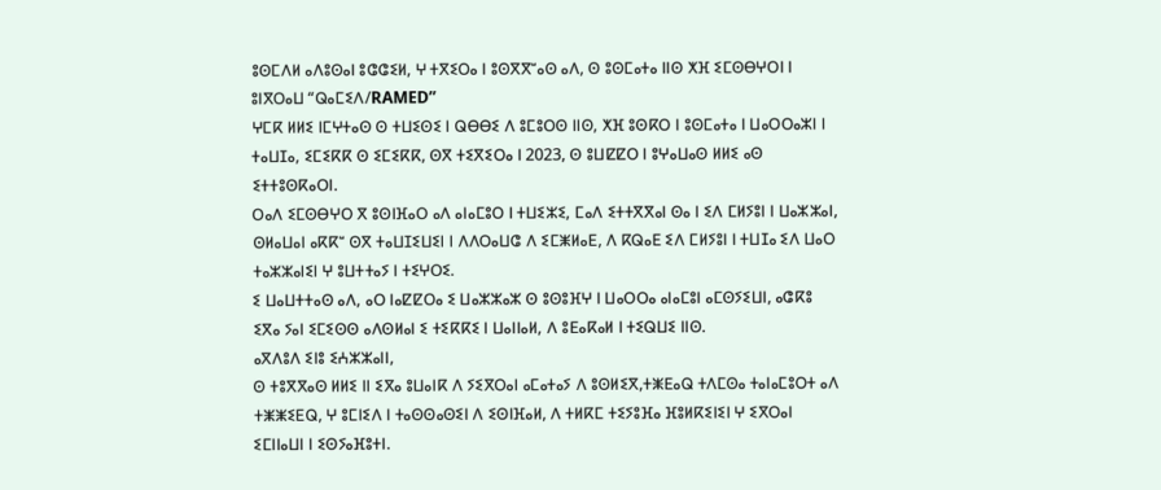ⵓⵙⵎⴷⵍ ⴰⴷⵓⵙⴰⵏ ⵓⵛⵛⵉⵍ, ⵖ ⵜⴳⵉⵔⴰ ⵏ ⵓⵙⴳⴳⵯⴰⵙ ⴰⴷ, ⵙ ⵓⵙⵎⴰⵜⴰ ⵏⵏⵙ ⵅⴼ ⵉⵎⵙⴱⵖⵔⵏ ⵏ ⵓⵏⴳⵔⴰⵡ “ⵕⴰⵎⵉⴷ/RAMED”
ⵖⵎⴽ ⵍⵍⵉ ⵏⵎⵖⵜⴰⵙ ⵙ ⵜⵡⵉⵙⵉ ⵏ ⵕⴱⴱⵉ ⴷ ⵓⵎⵓⵔⵙ ⵏⵏⵙ, ⵅⴼ ⵓⵙⴽⵔ ⵏ ⵓⵙⵎⴰⵜⴰ ⵏ ⵡⴰⵔⵔⴰⵣⵏ ⵏ ⵜⴰⵡⵊⴰ, ⵉⵎⵉⴽⴽ ⵙ ⵉⵎⵉⴽⴽ, ⵙⴳ ⵜⵉⴳⵉⵔⴰ ⵏ 2023, ⵙ ⵓⵡⵇⵇⵔ ⵏ ⵓⵖⴰⵡⴰⵙ ⵍⵍⵉ ⴰⵙ ⵉⵜⵜⵓⵙⴽⴰⵔⵏ.
ⵔⴰⴷ ⵉⵎⵙⴱⵖⵔ ⴳ ⵓⵙⵏⴼⴰⵔ ⴰⴷ ⴰⵏⴰⵎⵓⵔ ⵏ ⵜⵡⵉⵣⵉ, ⵎⴰⴷ ⵉⵜⵜⴳⴳⴰⵏ ⵙⴰ ⵏ ⵉⴷ ⵎⵍⵢⵓⵏ ⵏ ⵡⴰⵣⵣⴰⵏ, ⵙⵍⴰⵡⴰⵏ ⴰⴽⴽⵯ ⵙⴳ ⵜⴰⵡⵊⵉⵡⵉⵏ ⵏ ⴷⴷⵔⴰⵡⵛ ⴷ ⵉⵎⵥⵍⴰⴹ, ⴷ ⴽⵕⴰⴹ ⵉⴷ ⵎⵍⵢⵓⵏ ⵏ ⵜⵡⵊⴰ ⵉⴷ ⵡⴰⵔ ⵜⴰⵣⵣⴰⵏⵉⵏ ⵖ ⵓⵡⵜⵜⴰⵢ ⵏ ⵜⵉⵖⵔⵉ.
ⵉ ⵡⴰⵡⵜⵜⴰⵙ ⴰⴷ, ⴰⵔ ⵏⴰⵇⵇⵔⴰ ⵉ ⵡⴰⵣⵣⴰⵣ ⵙ ⵓⵙⵓⴼⵖ ⵏ ⵡⴰⵔⵔⴰ ⴰⵏⴰⵎⵓⵏ ⴰⵎⵙⵢⵉⵡⵏ, ⴰⵛⴽⵓ ⵉⴳⴰ ⵢⴰⵏ ⵉⵎⵉⵙⵙ ⴰⴷⵙⵍⴰⵏ ⵉ ⵜⵉⴽⴽⵉ ⵏ ⵡⴰⵏⵏⴰⵍ, ⴷ ⵓⴹⴰⴽⴰⵍ ⵏ ⵜⵉⵕⵡⵉ ⵏⵏⵙ.
ⴰⴳⴷⵓⴷ ⵉⵏⵓ ⵉⵄⵣⵣⴰⵏⵏ,
ⵙ ⵜⵓⴳⴳⴰⵙ ⵍⵍⵉ ⵏⵏ ⵉⴳⴰ ⵓⵡⴰⵏⴽ ⴷ ⵢⵉⴳⵔⴰⵏ ⴰⵎⴰⵜⴰⵢ ⴷ ⵓⵙⵍⵉⴳ,ⵜⵥⴹⴰⵕ ⵜⴷⵎⵙⴰ ⵜⴰⵏⴰⵎⵓⵔⵜ ⴰⴷ ⵜⵥⵥⵉⴹⵕ, ⵖ ⵓⵎⵏⵉⴷ ⵏ ⵜⴰⵙⵙⴰⵙⵉⵏ ⴷ ⵉⵙⵏⴼⴰⵍ, ⴷ ⵜⵍⴽⵎ ⵜⵉⵢⵓⴼⴰ ⴼⵓⵍⴽⵉⵏⵉⵏ ⵖ ⵉⴳⵔⴰⵏ ⵉⵎⵏⵏⴰⵡⵏ ⵏ ⵉⵙⵢⴰⴼⵓⵜⵏ.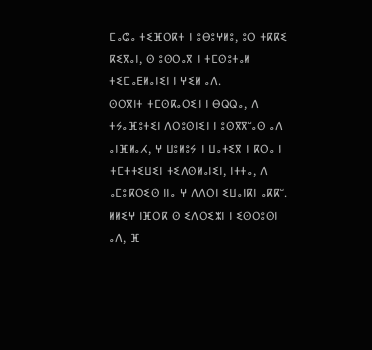ⵎⴰⵛⴰ ⵜⵉⴼⵔⴽⵜ ⵏ ⵓⴱⵓⵖⵍⵓ, ⵓⵔ ⵜⴽⴽⵉ ⴽⵉⴳⴰⵏ, ⵙ ⵓⵙⵔⴰⴳ ⵏ ⵜⵎⵙⵓⵜⴰⵍ ⵜⵉⵎⴰⴹⵍⴰⵏⵉⵏ ⵏ ⵖⵉⵍ ⴰⴷ.
ⵙⵔⴳⵏⵜ ⵜⵎⵙⴽⴰⵔⵉⵏ ⵏ ⴱⵕⵕⴰ, ⴷ ⵜⵢⴰⴼⵓⵜⵉⵏ ⴷⵔⵓⵙⵏⵉⵏ ⵏ ⵓⵙⴳⴳⵯⴰⵙ ⴰⴷ ⴰⵏⴼⵍⴰⵃ, ⵖ ⵡⵓⵍⵓⵢ ⵏ ⵡⴰⵜⵉⴳ ⵏ ⴽⵔⴰ ⵏ ⵜⵎⵜⵜⵉⵡⵉⵏ ⵜⵉⴷⵙⵍⴰⵏⵉⵏ, ⵏⵜⵜⴰ, ⴷ ⴰⵎⵓⴽⵔⵉⵙ ⵏⵏⴰ ⵖ ⴷⴷⵔⵏ ⵉⵡⴰⵏⴽⵏ ⴰⴽⴽⵯ.
ⵍⵍⵉⵖ ⵏⴼⵔⴽ ⵙ ⵉⴷⵔⵉⵣⵏ ⵏ ⵉⵙⵔⵓⵙⵏ ⴰⴷ, ⴼ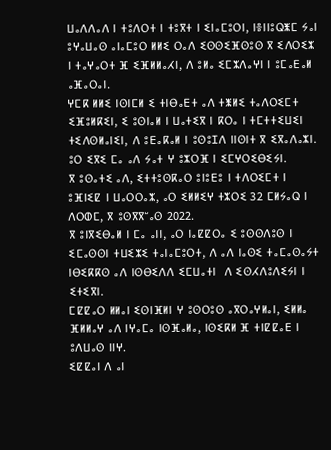ⵡⴰⴷⴷⴰⴷ ⵏ ⵜⵓⴷⵔⵜ ⵏ ⵜⵓⴳⵜ ⵏ ⵉⵏⴰⵎⵓⵔⵏ, ⵏⴻⵏⵏⵓⵕⵥⵎ ⵢⴰⵏ ⵓⵖⴰⵡⴰⵙ ⴰⵏⴰⵎⵓⵔ ⵍⵍⵉ ⵔⴰⴷ ⵉⵙⵙⵉⴼⵙⵓⵙ ⴳ ⵉⴷⵔⵉⵣ ⵏ ⵜⴰⵖⴰⵔⵜ ⴼ ⵉⴼⵍⵍⴰⵃⵏ, ⴷ ⵓⵍⴰ ⵉⵎⵣⴷⴰⵖⵏ ⵏ ⵓⵎⴰⴹⴰⵍ ⴰⴼⴰⵔⴰⵏ.
ⵖⵎⴽ ⵍⵍⵉ ⵏⵙⵏⵎⵍ ⵉ ⵜⵏⴱⴰⴹⵜ ⴰⴷ ⵜⵥⵍⵉ ⵜⴰⴷⵔⵉⵎⵜ ⵉⴼⵓⵍⴽⵉⵏ, ⵉ ⵓⵙⵏⴰⵍ ⵏ ⵡⴰⵜⵉⴳ ⵏ ⴽⵔⴰ ⵏ ⵜⵎⵜⵜⵉⵡⵉⵏ ⵜⵉⴷⵙⵍⴰⵏⵉⵏ, ⴷ ⵓⴹⴰⴽⴰⵍ ⵏ ⵓⵙⵓⵊⴷ ⵏⵏⵙⵏⵜ ⴳ ⵉⴳⴰⴷⴰⵣⵏ.
ⵓⵔ ⵉⴳⵉ ⵎⴰ ⴰⴷ ⵢⴰⵜ ⵖ ⵓⵣⵔⴼ ⵏ ⵉⵎⵖⵔⵉⴱⵉⵢⵏ.
ⴳ ⵓⵙⴰⵜⵉ ⴰⴷ, ⵉⵜⵜⵓⵙⴽⴰⵔ ⵓⵏⵓⴹⵓ ⵏ ⵜⴷⵔⵉⵎⵜ ⵏ ⵓⴼⵏⵉⵇ ⵏ ⵡⴰⵔⵔⴰⵣ, ⴰⵔ ⵉⵍⵍⵉⵖ ⵜⵣⵔⵉ 32 ⵎⵍⵢⴰⵕ ⵏ ⴷⵔⵀⵎ, ⴳ ⵓⵙⴳⴳⵯⴰⵙ 2022.
ⴳ ⵓⵏⴳⵉⴱⴰⵍ ⵏ ⵎⴰ ⴰⵏⵏ, ⴰⵔ ⵏⴰⵇⵇⵔⴰ ⵉ ⵓⵙⵙⴷⵓⵙ ⵏ ⵉⵎⴰⵙⵙⵏ ⵜⵡⵉⵣⵉ ⵜⴰⵏⴰⵎⵓⵔⵜ, ⴷ ⴰⴷ ⵏⴰⵙⵉ ⵜⴰⵎⴰⵙⴰⵢⵜ ⵏⴱⵉⴽⴽⵙ ⴰⴷ ⵏⵙⴱⵉⴷⴷ ⵉⵎⵡⴰⵜⵏ  ⴷ ⵉⵙⵃⴷⵓⴷⵉⵢⵏ ⵏ ⵉⵜⵉⴳⵏ.
ⵎⵇⵇⴰⵔ ⵍⵍⴰⵏ ⵉⵙⵏⴼⵍⵏ ⵖ ⵓⵙⵔⵓⵙ ⴰⴳⵔⴰⵖⵍⴰⵏ, ⵉⵍⵍⴰ ⴼⵍⵍⴰⵖ ⴰⴷ ⵏⵖⴰⵎⴰ ⵏⵙⴼⴰⵍⴰ, ⵏⵙⵉⴽⵍ ⴼ ⵜⵏⵇⵇⴰⴹ ⵏ ⵓⴷⵡⴰⵙ ⵏⵏⵖ.
ⵉⵇⵇⴰⵏ ⴷ ⴰⵏ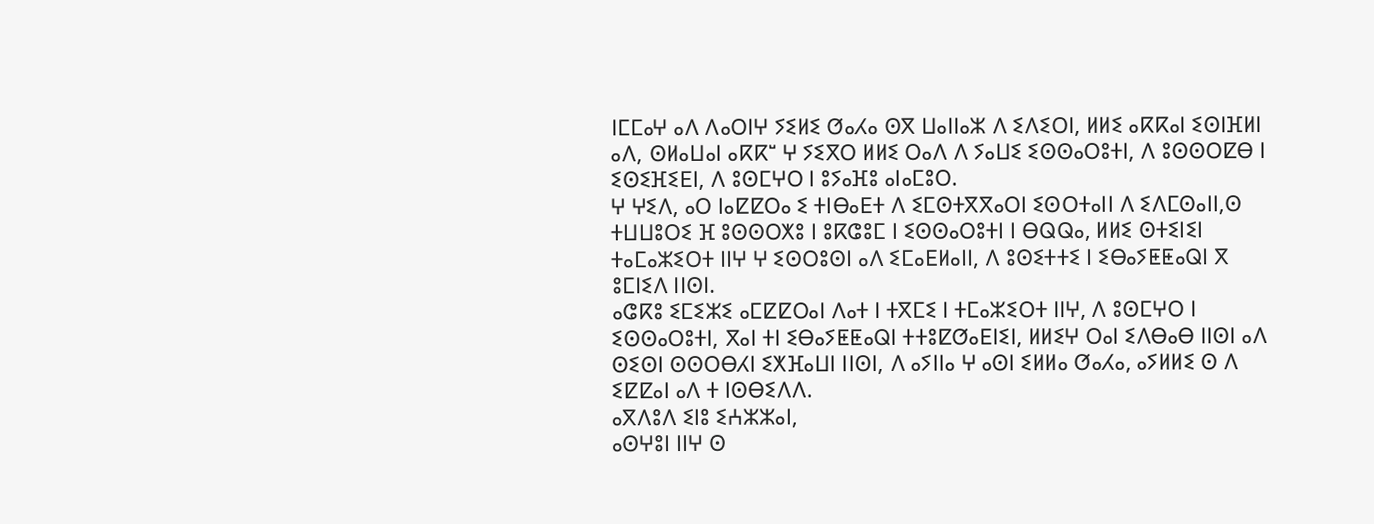ⵏⵎⵎⴰⵖ ⴰⴷ ⴷⴰⵔⵏⵖ ⵢⵉⵍⵉ ⵚⴰⵃⴰ ⵙⴳ ⵡⴰⵏⵏⴰⵣ ⴷ ⵉⴷⵉⵔⵏ, ⵍⵍⵉ ⴰⴽⴽⴰⵏ ⵉⵙⵏⴼⵍⵏ ⴰⴷ, ⵙⵍⴰⵡⴰⵏ ⴰⴽⴽⵯ ⵖ ⵢⵉⴳⵔ ⵍⵍⵉ ⵔⴰⴷ ⴷ ⵢⴰⵡⵉ ⵉⵙⵙⴰⵔⵓⵜⵏ, ⴷ ⵓⵙⵙⵔⵇⴱ ⵏ ⵉⵙⵉⴼⵉⴹⵏ, ⴷ ⵓⵙⵎⵖⵔ ⵏ ⵓⵢⴰⴼⵓ ⴰⵏⴰⵎⵓⵔ.
ⵖ ⵖⵉⴷ, ⴰⵔ ⵏⴰⵇⵇⵔⴰ ⵉ ⵜⵏⴱⴰⴹⵜ ⴷ ⵉⵎⵙⵜⴳⴳⴰⵔⵏ ⵉⵙⵔⵜⴰⵏⵏ ⴷ ⵉⴷⵎⵙⴰⵏⵏ,ⵙ ⵜⵡⵡⵓⵔⵉ ⴼ ⵓⵙⵙⵔⵅⵓ ⵏ ⵓⴽⵛⵓⵎ ⵏ ⵉⵙⵙⴰⵔⵓⵜⵏ ⵏ ⴱⵕⵕⴰ, ⵍⵍⵉ ⵙⵜⵉⵏⵉⵏ ⵜⴰⵎⴰⵣⵉⵔⵜ ⵏⵏⵖ ⵖ ⵉⵙⵔⵓⵙⵏ ⴰⴷ ⵉⵎⴰⴹⵍⴰⵏⵏ, ⴷ ⵓⵙⵉⵜⵜⵉ ⵏ ⵉⴱⴰⵢⵟⵟⴰⵕⵏ ⴳ ⵓⵎⵏⵉⴷ ⵏⵏⵙⵏ.
ⴰⵛⴽⵓ ⵉⵎⵉⵣⵉ ⴰⵎⵇⵇⵔⴰⵏ ⴷⴰⵜ ⵏ ⵜⴳⵎⵉ ⵏ ⵜⵎⴰⵣⵉⵔⵜ ⵏⵏⵖ, ⴷ ⵓⵙⵎⵖⵔ ⵏ ⵉⵙⵙⴰⵔⵓⵜⵏ, ⴳⴰⵏ ⵜⵏ ⵉⴱⴰⵢⵟⵟⴰⵕⵏ ⵜⵜⵓⵇⵚⴰⴹⵏⵉⵏ, ⵍⵍⵉⵖ ⵔⴰⵏ ⵉⴷⴱⴰⴱ ⵏⵏⵙⵏ ⴰⴷ ⵙⵉⵙⵏ ⵙⵙⵔⴱⵃⵏ ⵉⵅⴼⴰⵡⵏ ⵏⵏⵙⵏ, ⴷ ⴰⵢⵏⵏⴰ ⵖ ⴰⵙⵏ ⵉⵍⵍⴰ ⵚⴰⵃⴰ, ⴰⵢⵍⵍⵉ ⵙ ⴷ ⵉⵇⵇⴰⵏ ⴰⴷ ⵜ ⵏⵙⴱⵉⴷⴷ.
ⴰⴳⴷⵓⴷ ⵉⵏⵓ ⵉⵄⵣⵣⴰⵏ,
ⴰⵙⵖⵓⵏ ⵏⵏⵖ ⵙ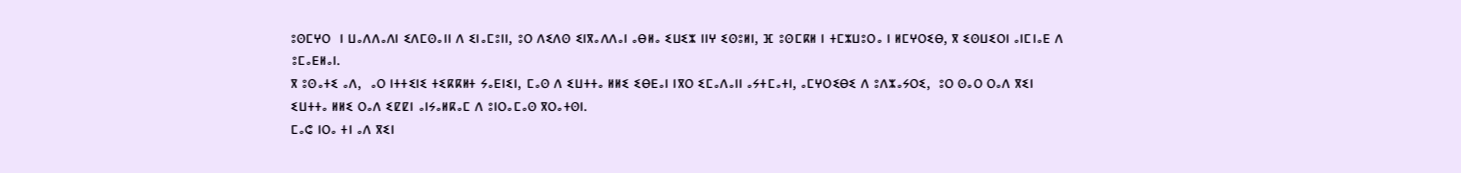ⵓⵙⵎⵖⵔ  ⵏ ⵡⴰⴷⴷⴰⴷⵏ ⵉⴷⵎⵙⴰⵏⵏ ⴷ ⵉⵏⴰⵎⵓⵏⵏ, ⵓⵔ ⴷⵉⴷⵙ ⵉⵏⴳⴰⴷⴷⴰⵏ ⴰⴱⵍⴰ ⵉⵡⵉⵣ ⵏⵏⵖ ⵉⵙⵓⵍⵏ, ⴼ ⵓⵙⵎⴽⵍ ⵏ ⵜⵎⵣⵡⵓⵔⴰ ⵏ ⵍⵎⵖⵔⵉⴱ, ⴳ ⵉⵙⵡⵉⵔⵏ ⴰⵏⵎⵏⴰⴹ ⴷ ⵓⵎⴰⴹⵍⴰⵏ.
ⴳ ⵓⵙⴰⵜⵉ ⴰⴷ,  ⴰⵔ ⵏⵜⵜⵉⵏⵉ ⵜⵉⴽⴽⵍⵜ ⵢⴰⴹⵏⵉⵏ, ⵎⴰⵙ ⴷ ⵉⵡⵜⵜⴰ ⵍⵍⵉ ⵉⴱⴹⴰⵏ ⵏⴳⵔ ⵉⵎⴰⴷⴰⵏⵏ ⴰⵢⵜⵎⴰⵜⵏ, ⴰⵎⵖⵔⵉⴱⵉ ⴷ ⵓⴷⵣⴰⵢⵔⵉ,  ⵓⵔ ⵙⴰⵔ ⵔⴰⴷ ⴳⵉⵏ ⵉⵡⵜⵜⴰ ⵍⵍⵉ ⵔⴰⴷ ⵉⵇⵇⵏ ⴰⵏⵢⴰⵍⴽⴰⵎ ⴷ ⵓⵏⵔⴰⵎⴰⵙ ⴳⵔⴰⵜⵙⵏ.
ⵎⴰⵛ ⵏⵔⴰ ⵜⵏ ⴰⴷ ⴳⵉⵏ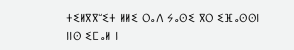ⵜⵉⵍⴳⴳⵯⵉⵜ ⵍⵍⵉ ⵔⴰⴷ ⵢⴰⵙⵉ ⴳⵔ ⵉⴼⴰⵙⵙⵏ ⵏⵏⵙ ⵉⵎⴰⵍ ⵏ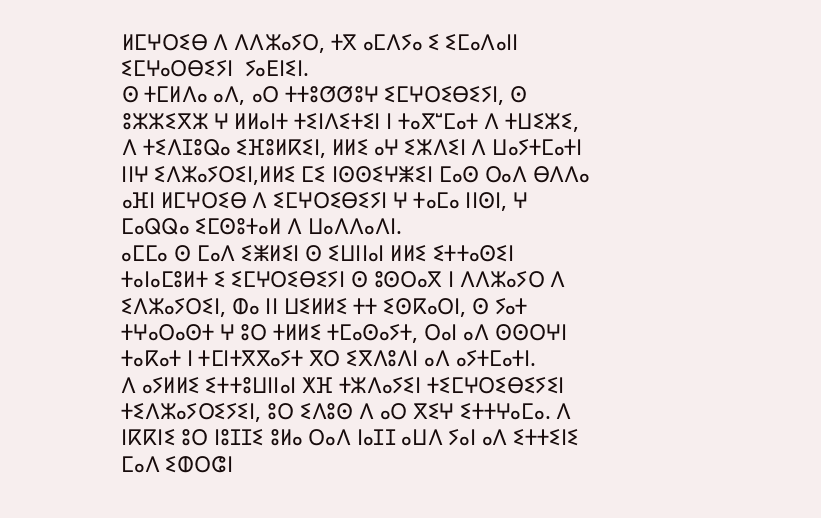ⵍⵎⵖⵔⵉⴱ ⴷ ⴷⴷⵣⴰⵢⵔ, ⵜⴳ ⴰⵎⴷⵢⴰ ⵉ ⵉⵎⴰⴷⴰⵏⵏ ⵉⵎⵖⴰⵔⴱⵉⵢⵏ  ⵢⴰⴹⵏⵉⵏ.
ⵙ ⵜⵎⵍⴷⴰ ⴰⴷ, ⴰⵔ ⵜⵜⵓⵚⵚⵓⵖ ⵉⵎⵖⵔⵉⴱⵉⵢⵏ, ⵙ ⵓⵣⵣⵉⴳⵣ ⵖ ⵍⵍⴰⵏⵜ ⵜⵉⵏⴷⵉⵜⵉⵏ ⵏ ⵜⴰⴳⵯⵎⴰⵜ ⴷ ⵜⵡⵉⵣⵉ, ⴷ ⵜⵉⴷⵊⵓⵕⴰ ⵉⴼⵓⵍⴽⵉⵏ, ⵍⵍⵉ ⴰⵖ ⵉⵣⴷⵉⵏ ⴷ ⵡⴰⵢⵜⵎⴰⵜⵏ ⵏⵏⵖ ⵉⴷⵣⴰⵢⵔⵉⵏ,ⵍⵍⵉ ⵎⵉ ⵏⵙⵙⵉⵖⵥⵉⵏ ⵎⴰⵙ ⵔⴰⴷ ⴱⴷⴷⴰ ⴰⴼⵏ ⵍⵎⵖⵔⵉⴱ ⴷ ⵉⵎⵖⵔⵉⴱⵉⵢⵏ ⵖ ⵜⴰⵎⴰ ⵏⵏⵙⵏ, ⵖ ⵎⴰⵕⵕⴰ ⵉⵎⵙⵓⵜⴰⵍ ⴷ ⵡⴰⴷⴷⴰⴷⵏ.
ⴰⵎⵎⴰ ⵙ ⵎⴰⴷ ⵉⵥⵍⵉⵏ ⵙ ⵉⵡⵏⵏⴰⵏ ⵍⵍⵉ ⵉⵜⵜⴰⵙⵉⵏ ⵜⴰⵏⴰⵎⵓⵍⵜ ⵉ ⵉⵎⵖⵔⵉⴱⵉⵢⵏ ⵙ ⵓⵙⵔⴰⴳ ⵏ ⴷⴷⵣⴰⵢⵔ ⴷ ⵉⴷⵣⴰⵢⵔⵉⵏ, ⵀⴰ ⵏⵏ ⵡⵉⵍⵍⵉ ⵜⵜ ⵉⵙⴽⴰⵔⵏ, ⵙ ⵢⴰⵜ ⵜⵖⴰⵔⴰⵙⵜ ⵖ ⵓⵔ ⵜⵍⵍⵉ ⵜⵎⴰⵙⴰⵢⵜ, ⵔⴰⵏ ⴰⴷ ⵙⵙⵔⵖⵏ ⵜⴰⴽⴰⵜ ⵏ ⵜⵎⵏⵜⴳⴳⴰⵢⵜ ⴳⵔ ⵉⴳⴷⵓⴷⵏ ⴰⴷ ⴰⵢⵜⵎⴰⵜⵏ.
ⴷ ⴰⵢⵍⵍⵉ ⵉⵜⵜⵓⵡⵏⵏⴰⵏ ⵅⴼ ⵜⵣⴷⴰⵢⵉⵏ ⵜⵉⵎⵖⵔⵉⴱⵉⵢⵉⵏ ⵜⵉⴷⵣⴰⵢⵔⵉⵢⵉⵏ, ⵓⵔ ⵉⴷⵓⵙ ⴷ ⴰⵔ ⴳⵉⵖ ⵉⵜⵜⵖⴰⵎⴰ. ⴷ ⵏⴽⴽⵏⵉ ⵓⵔ ⵏⵓⵊⵊⵉ ⵓⵍⴰ ⵔⴰⴷ ⵏⴰⵊⵊ ⴰⵡⴷ ⵢⴰⵏ ⴰⴷ ⵉⵜⵜⵉⵏⵉ ⵎⴰⴷ ⵉⵀⵔⵛⵏ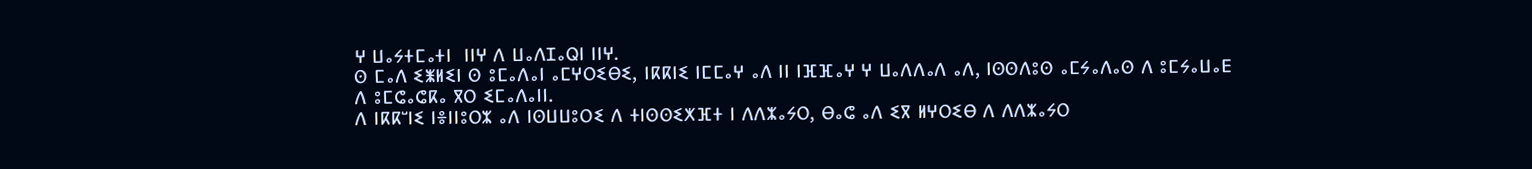ⵖ ⵡⴰⵢⵜⵎⴰⵜⵏ  ⵏⵏⵖ ⴷ ⵡⴰⴷⵊⴰⵕⵏ ⵏⵏⵖ.
ⵙ ⵎⴰⴷ ⵉⵥⵍⵉⵏ ⵙ ⵓⵎⴰⴷⴰⵏ ⴰⵎⵖⵔⵉⴱⵉ, ⵏⴽⴽⵏⵉ ⵏⵎⵎⴰⵖ ⴰⴷ ⵏⵏ ⵏⴼⴼⴰⵖ ⵖ ⵡⴰⴷⴷⴰⴷ ⴰⴷ, ⵏⵙⵙⴷⵓⵙ ⴰⵎⵢⴰⴷⴰⵙ ⴷ ⵓⵎⵢⴰⵡⴰⴹ ⴷ ⵓⵎⵛⴰⵛⴽⴰ ⴳⵔ ⵉⵎⴰⴷⴰⵏⵏ.
ⴷ ⵏⴽⴽⵯⵏⵉ ⵏⴻⵏⵏⵓⵔⵣ ⴰⴷ ⵏⵙⵡⵡⵓⵔⵉ ⴷ ⵜⵏⵙⵙⵉⵅⴼⵜ ⵏ ⴷⴷⵣⴰⵢⵔ, ⴱⴰⵛ ⴰⴷ ⵉⴳ ⵍⵖⵔⵉⴱ ⴷ ⴷⴷⵣⴰⵢⵔ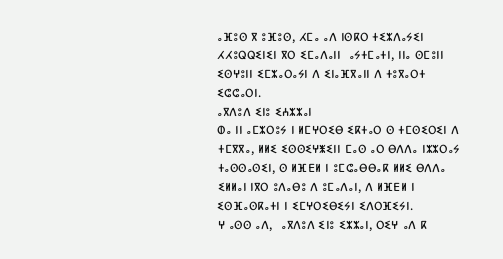ⴰⴼⵓⵙ ⴳ ⵓⴼⵓⵙ, ⵃⵎⴰ ⴰⴷ ⵏⵙⴽⵔ ⵜⵉⵣⴷⴰⵢⵉⵏ ⵃⵃⵓⵕⵕⵉⵏⵉⵏ ⴳⵔ ⵉⵎⴰⴷⴰⵏⵏ  ⴰⵢⵜⵎⴰⵜⵏ, ⵏⵏⴰ ⵙⵎⵓⵏⵏ ⵉⵙⵖⵓⵏⵏ ⵉⵎⵣⴰⵔⴰⵢⵏ ⴷ ⵉⵏⴰⴼⴳⴰⵏⵏ ⴷ ⵜⵓⴳⴰⵔⵜ ⵉⵛⵛⴰⵔⵏ.
ⴰⴳⴷⵓⴷ ⵉⵏⵓ ⵉⵄⵣⵣⴰⵏ
ⵀⴰ ⵏⵏ ⴰⵎⵣⵔⵓⵢ ⵏ ⵍⵎⵖⵔⵉⴱ ⵉⴽⵜⴰⵔ ⵙ ⵜⵎⵙⵉⵔⵉⵏ ⴷ ⵜⵎⴳⴳⴰ, ⵍⵍⵉ ⵉⵙⵙⵉⵖⵥⵉⵏⵏ ⵎⴰⵙ ⴰⵔ ⴱⴷⴷⴰ ⵏⵣⵣⵔⴰⵢ ⵜⴰⵙⵙⴰⵙⵉⵏ, ⵙ ⵍⴼⴹⵍ ⵏ ⵓⵎⵛⴰⴱⴱⴰⴽ ⵍⵍⵉ ⴱⴷⴷⴰ ⵉⵍⵍⴰⵏ ⵏⴳⵔ ⵓⴷⴰⴱⵓ ⴷ ⵓⵎⴰⴷⴰⵏ, ⴷ ⵍⴼⴹⵍ ⵏ ⵉⵙⴼⴰⵙⴽⴰⵜⵏ ⵏ ⵉⵎⵖⵔⵉⴱⵉⵢⵏ ⵉⴷⵔⴼⵉⵢⵏ.
ⵖ ⴰⵙⵙ ⴰⴷ,  ⴰⴳⴷⵓⴷ ⵉⵏⵓ ⵉⵣⵣⴰⵏ, ⵔⵉⵖ ⴰⴷ ⴽ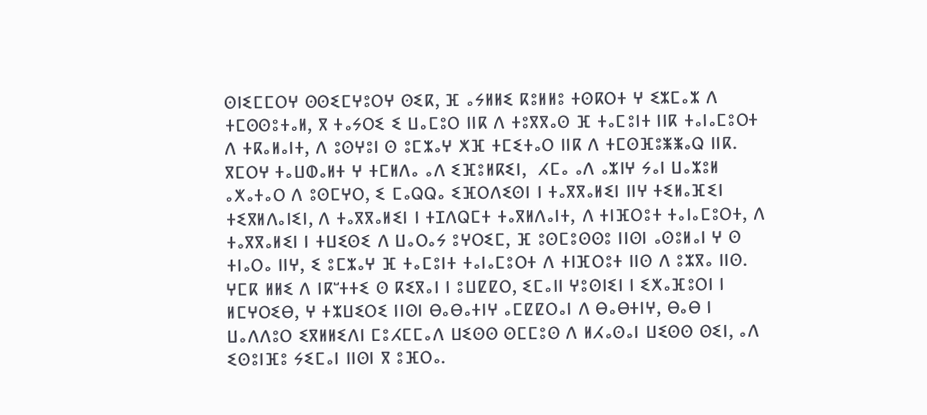ⵙⵏⵉⵎⵎⵔⵖ ⵙⵙⵉⵎⵖⵓⵔⵖ ⵙⵉⴽ, ⴼ ⴰⵢⵍⵍⵉ ⴽⵓⵍⵍⵓ ⵜⵙⴽⵔⵜ ⵖ ⵉⵣⵎⴰⵣ ⴷ ⵜⵎⵙⵙⵓⵜⴰⵍ, ⴳ ⵜⴰⵢⵔⵉ ⵉ ⵡⴰⵎⵓⵔ ⵏⵏⴽ ⴷ ⵜⵓⴳⴳⴰⵙ ⴼ ⵜⴰⵎⵓⵏⵜ ⵏⵏⴽ ⵜⴰⵏⴰⵎⵓⵔⵜ ⴷ ⵜⴽⴰⵍⴰⵏⵜ, ⴷ ⵓⵙⵖⵓⵏ ⵙ ⵓⵎⵣⴰⵖ ⵅⴼ ⵜⵎⵉⵜⴰⵔ ⵏⵏⴽ ⴷ ⵜⵎⵙⴼⵓⵥⵥⴰⵕ ⵏⵏⴽ.
ⴳⵎⵔⵖ ⵜⴰⵡⵀⴰⵍⵜ ⵖ ⵜⵎⵍⴷⴰ ⴰⴷ ⵉⴼⵓⵍⴽⵉⵏ,  ⵃⵎⴰ ⴰⴷ ⴰⵣⵏⵖ ⵢⴰⵏ ⵡⴰⵣⵓⵍ ⴰⵅⴰⵜⴰⵔ ⴷ ⵓⵙⵎⵖⵔ, ⵉ ⵎⴰⵕⵕⴰ ⵉⴼⵔⴷⵉⵙⵏ ⵏ ⵜⴰⴳⴳⴰⵍⵉⵏ ⵏⵏⵖ ⵜⵉⵍⴰⴼⵉⵏ ⵜⵉⴳⵍⴷⴰⵏⵉⵏ, ⴷ ⵜⴰⴳⴳⴰⵍⵉⵏ ⵏ ⵜⵊⴷⵕⵎⵜ ⵜⴰⴳⵍⴷⴰⵏⵜ, ⴷ ⵜⵏⴼⵔⵓⵜ ⵜⴰⵏⴰⵎⵓⵔⵜ, ⴷ ⵜⴰⴳⴳⴰⵍⵉⵏ ⵏ ⵜⵡⵉⵙⵉ ⴷ ⵡⴰⵔⴰⵢ ⵓⵖⵔⵉⵎ, ⴼ ⵓⵙⵎⵓⵙⵙⵓ ⵏⵏⵙⵏ ⴰⵙⵓⵍⴰⵏ ⵖ ⵙ ⵜⵏⴰⵔⴰ ⵏⵏⵖ, ⵉ ⵓⵎⵣⴰⵖ ⴼ ⵜⴰⵎⵓⵏⵜ ⵜⴰⵏⴰⵎⵓⵔⵜ ⴷ ⵜⵏⴼⵔⵓⵜ ⵏⵏⵙ ⴷ ⵓⵣⴳⴰ ⵏⵏⵙ.
ⵖⵎⴽ ⵍⵍⵉ ⴷ ⵏⴽⵯⵜⵜⵉ ⵙ ⴽⵉⴳⴰⵏ ⵏ ⵓⵡⵇⵇⵔ, ⵉⵎⴰⵏⵏ ⵖⵓⵙⵏⵉⵏ ⵏ ⵉⵅⴰⴼⵓⵔⵏ ⵏ ⵍⵎⵖⵔⵉⴱ, ⵖ ⵜⵣⵡⵉⵔⵉ ⵏⵏⵙⵏ ⴱⴰⴱⴰⵜⵏⵖ ⴰⵎⵇⵇⵔⴰⵏ ⴷ ⴱⴰⴱⵜⵏⵖ, ⴱⴰⴱ ⵏ ⵡⴰⴷⴷⵓⵔ ⵉⴳⵍⵍⵉⴷⵏ ⵎⵓⵃⵎⵎⴰⴷ ⵡⵉⵙⵙ ⵙⵎⵎⵓⵙ ⴷ ⵍⵃⴰⵙⴰⵏ ⵡⵉⵙⵙ ⵙⵉⵏ, ⴰⴷ ⵉⵙⵓⵏⴼⵓ ⵢⵉⵎⴰⵏ ⵏⵏⵙⵏ ⴳ ⵓⴼⵔⴰ.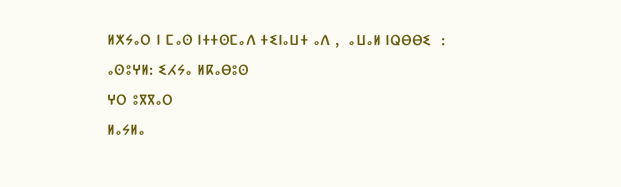ⵍⵅⵢⴰⵔ ⵏ ⵎⴰⵙ ⵏⵜⵜⵙⵎⴰⴷ ⵜⵉⵏⴰⵡⵜ ⴰⴷ ,  ⴰⵡⴰⵍ ⵏⵕⴱⴱⵉ  :
ⴰⵙⵓⵖⵍ: ⵉⵃⵢⴰ ⵍⴽⴰⴱⵓⵙ
ⵖⵔ ⵓⴳⴳⴰⵔ
ⵍⴰⵢⵍⴰ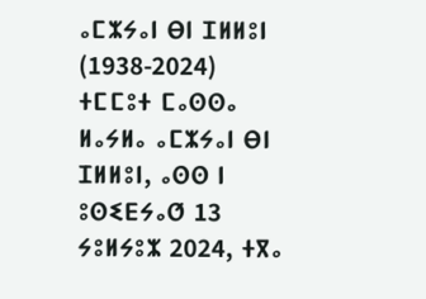ⴰⵎⵣⵢⴰⵏ ⴱⵏ ⵊⵍⵍⵓⵏ (1938-2024)
ⵜⵎⵎⵓⵜ ⵎⴰⵙⵙⴰ ⵍⴰⵢⵍⴰ ⴰⵎⵣⵢⴰⵏ ⴱⵏ ⵊⵍⵍⵓⵏ, ⴰⵙⵙ ⵏ ⵓⵙⵉⴹⵢⴰⵚ 13 ⵢⵓⵍⵢⵓⵣ 2024, ⵜⴳⴰ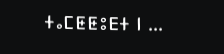ⵜⴰⵎⵟⵟⵓⴹⵜ ⵏ ...